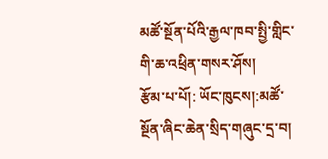མཚོ་སྔོན་པོའི་རྒྱལ་ཁབ་སྤྱི་གླིང་གི་ཆ་འཕྲིན་གསར་ཤོས།
རྩོམ་པ་པོ།: ཡོང་ཁུངས།:མཚོ་སྔོན་ཞིང་ཆེན་སྲིད་གཞུང་དྲ་བ།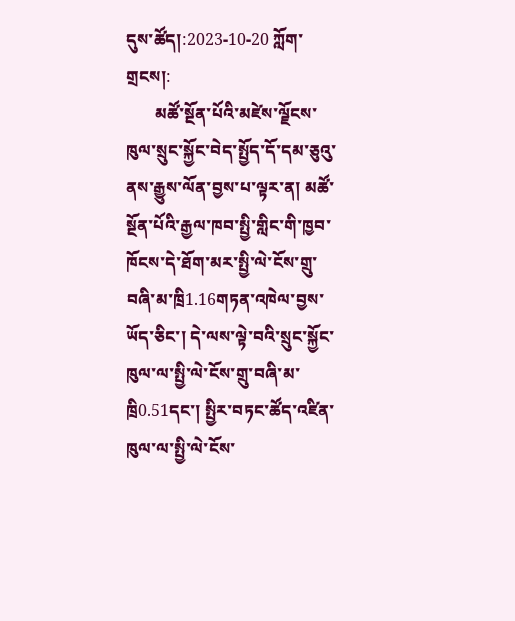དུས་ཚོད།:2023-10-20 ཀློག་གྲངས།:
       མཚོ་སྔོན་པོའི་མཛེས་ལྗོངས་ཁུལ་སྲུང་སྐྱོང་བེད་སྤྱོད་དོ་དམ་ཅུའུ་ནས་རྒྱུས་ལོན་བྱས་པ་ལྟར་ན། མཚོ་སྔོན་པོའི་རྒྱལ་ཁབ་སྤྱི་གླིང་གི་ཁྱབ་ཁོངས་དེ་ཐོག་མར་སྤྱི་ལེ་ངོས་གྲུ་བཞི་མ་ཁྲི1.16གཏན་འཁེལ་བྱས་ཡོད་ཅིང་། དེ་ལས་ལྟེ་བའི་སྲུང་སྐྱོང་ཁུལ་ལ་སྤྱི་ལེ་ངོས་གྲུ་བཞི་མ་ཁྲི0.51དང་། སྤྱིར་བཏང་ཚོད་འཛིན་ཁུལ་ལ་སྤྱི་ལེ་ངོས་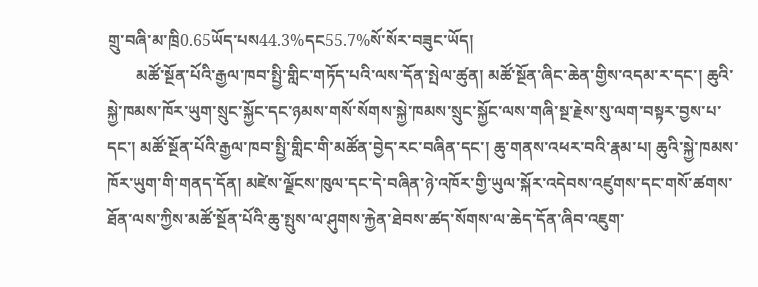གྲུ་བཞི་མ་ཁྲི0.65ཡོད་པས44.3%དང55.7%སོ་སོར་བཟུང་ཡོད།
       མཚོ་སྔོན་པོའི་རྒྱལ་ཁབ་སྤྱི་གླིང་གཏོད་པའི་ལས་དོན་སྤེལ་ཚུན། མཚོ་སྔོན་ཞིང་ཆེན་གྱིས་འདམ་ར་དང་། ཆུའི་སྐྱེ་ཁམས་ཁོར་ཡུག་སྲུང་སྐྱོང་དང་ཉམས་གསོ་སོགས་སྐྱེ་ཁམས་སྲུང་སྐྱོང་ལས་གཞི་སྔ་རྗེས་སུ་ལག་བསྟར་བྱས་པ་དང་། མཚོ་སྔོན་པོའི་རྒྱལ་ཁབ་སྤྱི་གླིང་གི་མཚོན་བྱེད་རང་བཞིན་དང་། ཆུ་གནས་འཕར་བའི་རྣམ་པ། ཆུའི་སྐྱེ་ཁམས་ཁོར་ཡུག་གི་གནད་དོན། མཛེས་ལྗོངས་ཁུལ་དང་དེ་བཞིན་ཉེ་འཁོར་གྱི་ཡུལ་སྐོར་འདེབས་འཛུགས་དང་གསོ་ཚགས་ཐོན་ལས་ཀྱིས་མཚོ་སྔོན་པོའི་ཆུ་སྤུས་ལ་ཤུགས་རྐྱེན་ཐེབས་ཚད་སོགས་ལ་ཆེད་དོན་ཞིབ་འཇུག་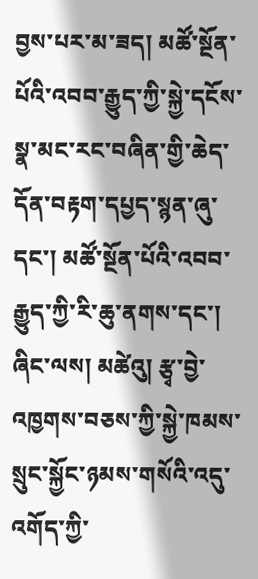བྱས་པར་མ་ཟད། མཚོ་སྔོན་པོའི་འབབ་རྒྱུད་ཀྱི་སྐྱེ་དངོས་སྣ་མང་རང་བཞིན་གྱི་ཆེད་དོན་བརྟག་དཔྱད་སྙན་ཞུ་དང་། མཚོ་སྔོན་པོའི་འབབ་རྒྱུད་ཀྱི་རི་ཆུ་ནགས་དང་། ཞིང་ལས། མཚེའུ། རྩྭ་བྱེ་འཁྱགས་བཅས་ཀྱི་སྐྱེ་ཁམས་སྲུང་སྐྱོང་ཉམས་གསོའི་འདུ་འགོད་ཀྱི་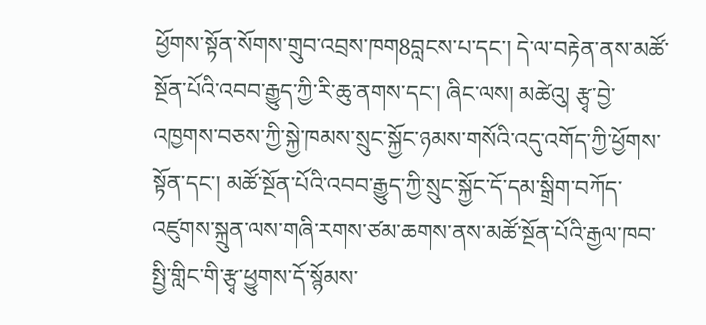ཕྱོགས་སྟོན་སོགས་གྲུབ་འབྲས་ཁག8བླངས་པ་དང་། དེ་ལ་བརྟེན་ནས་མཚོ་སྔོན་པོའི་འབབ་རྒྱུད་ཀྱི་རི་ཆུ་ནགས་དང་། ཞིང་ལས། མཚེའུ། རྩྭ་བྱེ་འཁྱགས་བཅས་ཀྱི་སྐྱེ་ཁམས་སྲུང་སྐྱོང་ཉམས་གསོའི་འདུ་འགོད་ཀྱི་ཕྱོགས་སྟོན་དང་། མཚོ་སྔོན་པོའི་འབབ་རྒྱུད་ཀྱི་སྲུང་སྐྱོང་དོ་དམ་སྒྲིག་བཀོད་འཛུགས་སྐྲུན་ལས་གཞི་རགས་ཙམ་ཆགས་ནས་མཚོ་སྔོན་པོའི་རྒྱལ་ཁབ་སྤྱི་གླིང་གི་རྩྭ་ཕྱུགས་དོ་སྙོམས་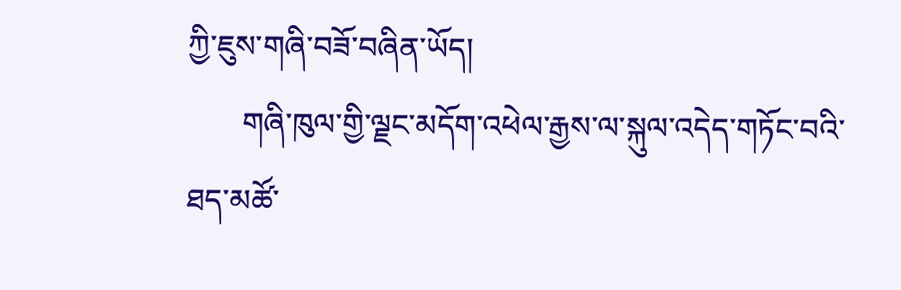ཀྱི་ཇུས་གཞི་བཟོ་བཞིན་ཡོད།
       གཞི་ཁུལ་གྱི་ལྗང་མདོག་འཕེལ་རྒྱས་ལ་སྐུལ་འདེད་གཏོང་བའི་ཐད་མཚོ་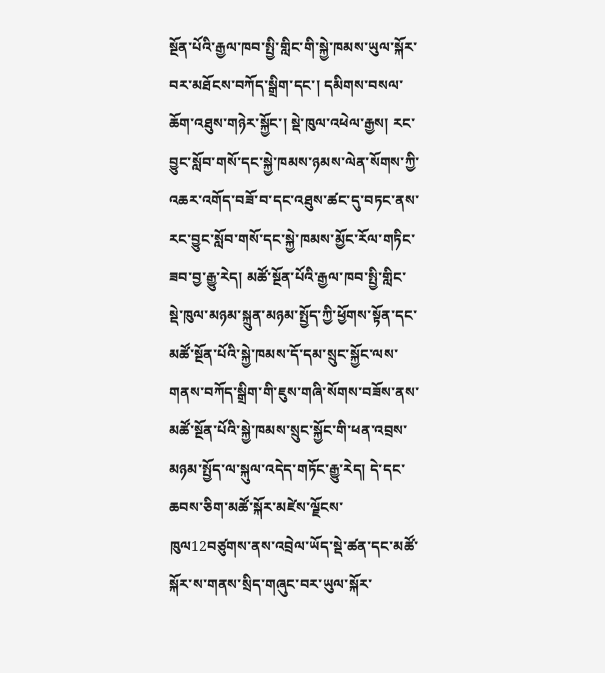སྔོན་པོའི་རྒྱལ་ཁབ་སྤྱི་གླིང་གི་སྐྱེ་ཁམས་ཡུལ་སྐོར་བར་མཐོངས་བཀོད་སྒྲིག་དང་། དམིགས་བསལ་ཆོག་འཐུས་གཉེར་སྐྱོང་། སྡེ་ཁུལ་འཕེལ་རྒྱས། རང་བྱུང་སློབ་གསོ་དང་སྐྱེ་ཁམས་ཉམས་ལེན་སོགས་ཀྱི་འཆར་འགོད་བཟོ་བ་དང་འཐུས་ཚང་དུ་བཏང་ནས་རང་བྱུང་སློབ་གསོ་དང་སྐྱེ་ཁམས་མྱོང་རོལ་གཏིང་ཟབ་བྱ་རྒྱུ་རེད། མཚོ་སྔོན་པོའི་རྒྱལ་ཁབ་སྤྱི་གླིང་སྡེ་ཁུལ་མཉམ་སྐྲུན་མཉམ་སྤྱོད་ཀྱི་ཕྱོགས་སྟོན་དང་མཚོ་སྔོན་པོའི་སྐྱེ་ཁམས་དོ་དམ་སྲུང་སྐྱོང་ལས་གནས་བཀོད་སྒྲིག་གི་ཇུས་གཞི་སོགས་བཟོས་ནས་མཚོ་སྔོན་པོའི་སྐྱེ་ཁམས་སྲུང་སྐྱོང་གི་ཕན་འབྲས་མཉམ་སྤྱོད་ལ་སྐུལ་འདེད་གཏོང་རྒྱུ་རེད། དེ་དང་ཆབས་ཅིག་མཚོ་སྐོར་མཛེས་ལྗོངས་ཁུལ12བཙུགས་ནས་འབྲེལ་ཡོད་སྡེ་ཚན་དང་མཚོ་སྐོར་ས་གནས་སྲིད་གཞུང་བར་ཡུལ་སྐོར་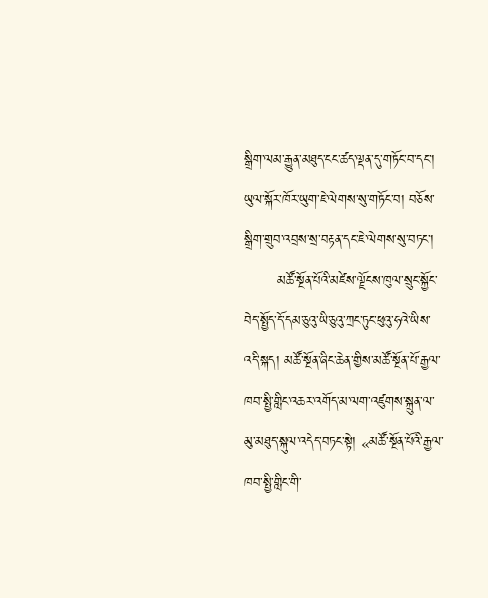སྒྲིག་ལམ་རྒྱུན་མཐུད་ངང་ཚད་ལྡན་དུ་གཏོང་བ་དང་། ཡུལ་སྐོར་ཁོར་ཡུག་ཇེ་ལེགས་སུ་གཏོང་བ། བཅོས་སྒྲིག་གྲུབ་འབྲས་སྲ་བརྟན་དང་ཇེ་ལེགས་སུ་བཏང་།
       མཚོ་སྔོན་པོའི་མཛེས་ལྗོངས་ཁུལ་སྲུང་སྐྱོང་བེད་སྤྱོད་དོ་དམ་ཅུའུ་ཡི་ཅུའུ་ཀྲང་ཏུང་ཕུའུ་ཧའེ་ཡིས་འདི་སྐད། མཚོ་སྔོན་ཞིང་ཆེན་གྱིས་མཚོ་སྔོན་པོ་རྒྱལ་ཁབ་སྤྱི་གླིང་འཆར་འགོད་མ་ལག་འཛུགས་སྐྲུན་ལ་མུ་མཐུད་སྐུལ་འདེད་བཏང་སྟེ། «མཚོ་སྔོན་པོའི་རྒྱལ་ཁབ་སྤྱི་གླིང་གི་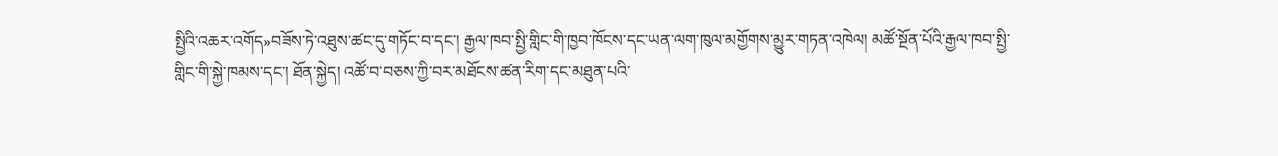སྤྱིའི་འཆར་འགོད»བཟོས་ཏེ་འཐུས་ཚང་དུ་གཏོང་བ་དང་། རྒྱལ་ཁབ་སྤྱི་གླིང་གི་ཁྱབ་ཁོངས་དང་ཡན་ལག་ཁུལ་མགྱོགས་མྱུར་གཏན་འཁེལ། མཚོ་སྔོན་པོའི་རྒྱལ་ཁབ་སྤྱི་གླིང་གི་སྐྱེ་ཁམས་དང་། ཐོན་སྐྱེད། འཚོ་བ་བཅས་ཀྱི་བར་མཐོངས་ཚན་རིག་དང་མཐུན་པའི་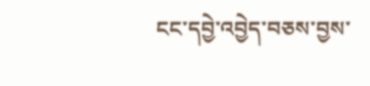ངང་དབྱེ་འབྱེད་བཅས་བྱས་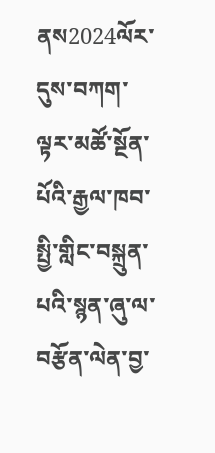ནས2024ལོར་དུས་བཀག་ལྟར་མཚོ་སྔོན་པོའི་རྒྱལ་ཁབ་སྤྱི་གླིང་བསྐྲུན་པའི་སྙན་ཞུ་ལ་བརྩོན་ལེན་བྱ་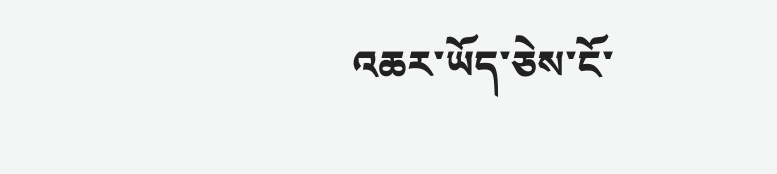འཆར་ཡོད་ཅེས་ངོ་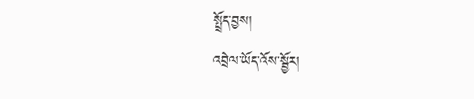སྤྲོད་བྱས།
འབྲེལ་ཡོད་འོས་སྦྱོར།